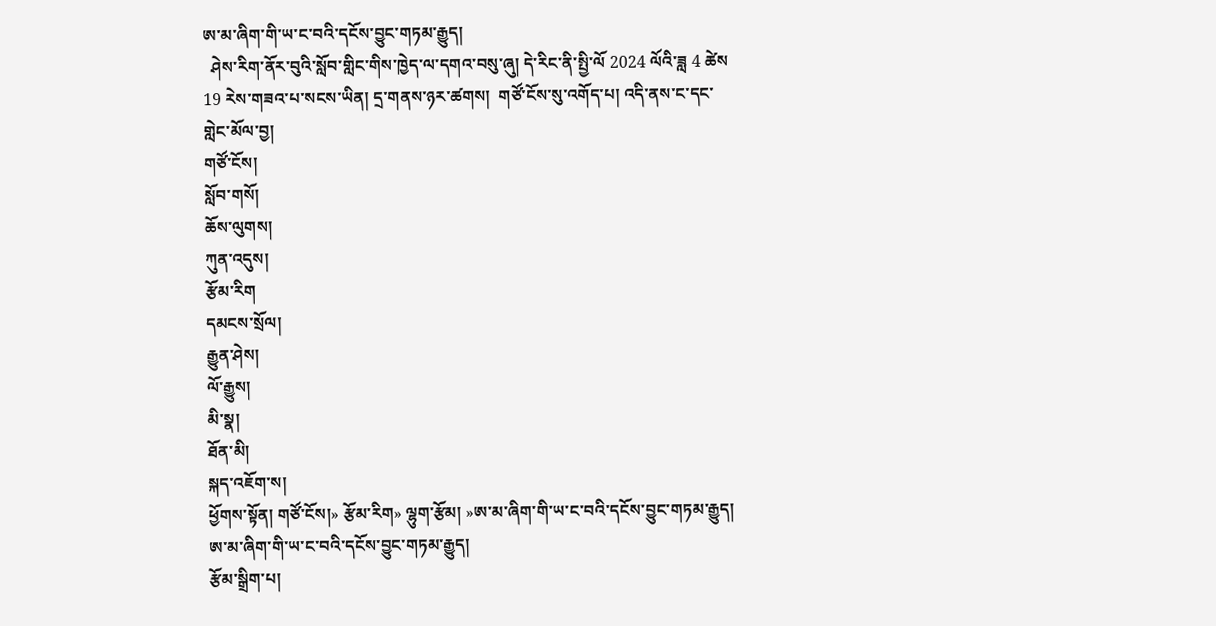ཨ་མ་ཞིག་གི་ཡ་ང་བའི་དངོས་བྱུང་གཏམ་རྒྱུད།
  ཤེས་རིག་ནོར་བུའི་སློབ་གླིང་གིས་ཁྱེད་ལ་དགའ་བསུ་ཞུ། དེ་རིང་ནི་སྤྱི་ལོ 2024 ལོའི་ཟླ 4 ཚེས 19 རེས་གཟའ་པ་སངས་ཡིན། དྲ་གནས་ཉར་ཚགས།  གཙོ་ངོས་སུ་འགོད་པ། འདི་ནས་ང་དང་གླེང་མོལ་བྱ།
གཙོ་ངོས།
སློབ་གསོ།
ཆོས་ལུགས།
ཀུན་འདུས།
རྩོམ་རིག
དམངས་སྲོལ།
རྒྱུན་ཤེས།
ལོ་རྒྱུས།
མི་སྣ།
ཐོན་མི།
སྐད་འཇོག་ས།
ཕྱོགས་སྟོན། གཙོ་ངོས།» རྩོམ་རིག» ལྷུག་རྩོམ། »ཨ་མ་ཞིག་གི་ཡ་ང་བའི་དངོས་བྱུང་གཏམ་རྒྱུད།
ཨ་མ་ཞིག་གི་ཡ་ང་བའི་དངོས་བྱུང་གཏམ་རྒྱུད།
རྩོམ་སྒྲིག་པ།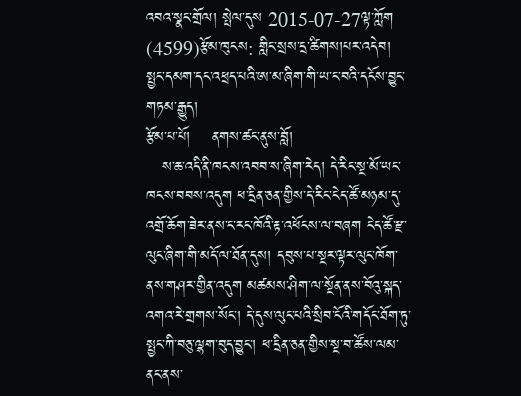འབའ་སྣང་གྲོལ། སྤེལ་དུས 2015-07-27ལྟ་ཀློག (4599)རྩོམ་ཁུངས: གླིང་སྲས་དྲ་ཚིགས།པར་འདེབ།
སྤྱང་དམག་དང་འཕྲད་པའི་ཨ་མ་ཞིག་གི་ཡ་ང་བའི་དངོས་བྱུང་གཏམ་རྒྱུད།
རྩོམ་པ་པོ།    ནགས་ཚང་ནུས་བློ།
   ས་ཆ་འདི་ནི་ཁངས་འབབ་ས་ཞིག་རེད། དེ་རིང་སྔ་མོ་ཡང་ཁངས་བབས་འདུག ཕ་དྲིན་ཅན་གྱིས་དེ་རིང་ངེད་ཚོ་མཉམ་དུ་འགྲོ་ཆོག་ཟེར་ནས་ང་རང་ཁོའི་རྟ་འཕོངས་ལ་བཞག ངེད་ཚོ་རྫ་ལུང་ཞིག་གི་མདོ་ལ་ཐོན་དུས། དབུས་པ་སྔར་ལྟར་ལུང་ཁོག་ནས་གཤར་གྱིན་འདུག མཚམས་ཤིག་ལ་སྔོན་ནས་བོའུ་སྐད་འགའ་རེ་གྲགས་སོང་། དེ་དུས་ལུང་པའི་སྲིབ་ངོའི་གདོང་ཐོག་ཏུ་སྤྱང་ཀི་བཅུ་ལྷག་བུད་བྱུང་། ཕ་དྲིན་ཅན་གྱིས་སྔ་བ་ཚོས་ལམ་ནང་ནས་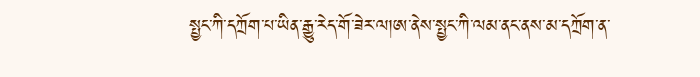སྤྱང་ཀི་དཀྲོག་པ་ཡིན་རྒྱུ་རེད་གོ་ཟེར་ལ།ཨ་ནེས་སྤྱང་ཀི་ལམ་ནང་ནས་མ་དཀྲོག་ན་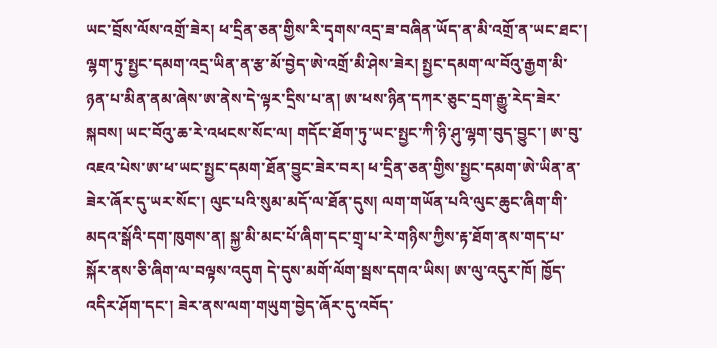ཡང་བྲོས་ལོས་འགྲོ་ཟེར། ཕ་དྲིན་ཅན་གྱིས་རི་དྭགས་འདྲ་ཟ་བཞིན་ཡོད་ན་མི་འགྲོ་ན་ཡང་ཐང་། ལྷག་ཏུ་སྤྱང་དམག་འདྲ་ཡིན་ན་རྩ་མོ་བྱེད་ཨེ་འགྲོ་མི་ཤེས་ཟེར། སྤྱང་དམག་ལ་བོའུ་རྒྱག་མི་ཉན་པ་མིན་ནམ་ཞེས་ཨ་ནེས་དེ་ལྟར་དྲིས་པ་ན། ཨ་ཕས་ཉིན་དཀར་ཅུང་དྲག་རྒྱུ་རེད་ཟེར་སྐབས། ཡང་བོའུ་ཆ་རེ་འཕངས་སོང་ལ། གདོང་ཐོག་ཏུ་ཡང་སྤྱང་ཀི་ཉི་ཤུ་ལྷག་བུད་བྱུང་། ཨ་བུ་འཇའ་པེས་ཨ་ཕ་ཡང་སྤྱང་དམག་ཐོན་བྱུང་ཟེར་བར། ཕ་དྲིན་ཅན་གྱིས་སྤྱང་དམག་ཨེ་ཡིན་ན་ཟེར་ཞོར་དུ་ཡར་སོང་། ལུང་པའི་སུམ་མདོ་ལ་ཐོན་དུས། ལག་གཡོན་པའི་ལུང་ཆུང་ཞིག་གི་མདའ་སྒོའི་དག་ཁུགས་ན། སྐྱ་མི་མང་པོ་ཞིག་དང་གྲྭ་པ་རེ་གཉིས་ཀྱིས་རྟ་ཐོག་ནས་གད་པ་སྐོར་ནས་ཅི་ཞིག་ལ་བལྟས་འདུག དེ་དུས་མགོ་ལོག་སྦས་དགའ་ཡིས། ཨ་ལུ་འདུར་ཁོ། ཁྱོད་འདིར་ཤོག་དང་། ཟེར་ནས་ལག་གཡུག་བྱེད་ཞོར་དུ་འབོད་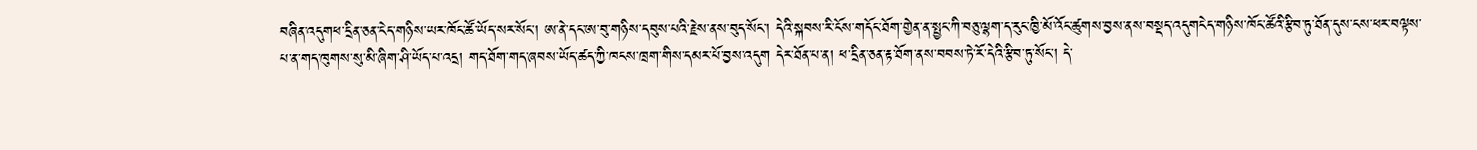བཞིན་འདུགཕ་དྲིན་ཅན་ངེད་གཉིས་ཡར་ཁོང་ཚོ་ཡོད་སར་སོང་། ཨ་ནེ་དང་ཨ་བུ་གཉིས་དབུས་པའི་རྗེས་ནས་བུད་སོང་། དེའི་སྐབས་རི་ངོས་གདོང་ཐོག་གྱེན་ན་སྤྱང་ཀི་བཅུ་ལྷག་ད་རུང་ཁྱི་མོ་འོང་ཚུགས་བྱས་ནས་བསྡད་འདུགངེད་གཉིས་ཁོང་ཚོའི་རྩིབ་ཏུ་ཐོན་དུས་ངས་ཕར་བལྟས་པ་ན་གད་ཁུགས་སུ་མི་ཞིག་ཤི་ཡོད་པ་འདྲ། གད་ཐོག་གད་ཞབས་ཡོད་ཚད་ཀྱི་ཁངས་ཁྲག་གིས་དམར་པོ་བྱས་འདུག དེར་ཐོན་པ་ན། ཕ་དྲིན་ཅན་རྟ་ཐོག་ནས་བབས་ཏེ་རོ་དེའི་རྩིབ་ཏུ་སོང་། དེ་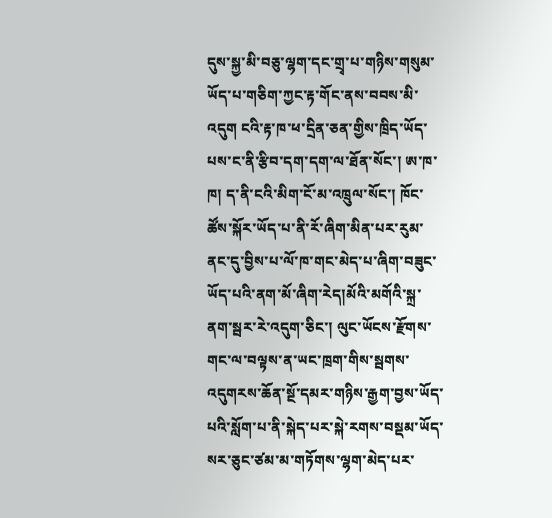དུས་སྐྱ་མི་བཅུ་ལྷག་དང་གྲྭ་པ་གཉིས་གསུམ་ཡོད་པ་གཅིག་ཀྱང་རྟ་གོང་ནས་བབས་མི་འདུག ངའི་རྟ་ཁ་ཕ་དྲིན་ཅན་གྱིས་ཁྲིད་ཡོད་པས་ང་ནི་རྩིབ་དག་དག་ལ་ཐོན་སོང་། ཨ་ཁ་ཁ། ད་ནི་ངའི་མིག་ངོ་མ་འཁྲུལ་སོང་། ཁོང་ཚོས་སྐོར་ཡོད་པ་ནི་རོ་ཞིག་མིན་པར་རུམ་ནང་དུ་བྱིས་པ་ལོ་ཁ་གང་མེད་པ་ཞིག་བཟུང་ཡོད་པའི་ནག་མོ་ཞིག་རེད།མོའི་མགོའི་སྐྲ་ནག་སྦར་རེ་འདུག་ཅིང་། ལུང་ཡོངས་རྫོགས་གང་ལ་བལྟས་ན་ཡང་ཁྲག་གིས་སྦགས་འདུགརས་ཆོན་སྔོ་དམར་གཉིས་རྒྱག་བྱས་ཡོད་པའི་སློག་པ་ནི་སྐེད་པར་སྐེ་རགས་བསྡམ་ཡོད་སར་ཅུང་ཙམ་མ་གཏོགས་ལྷག་མེད་པར་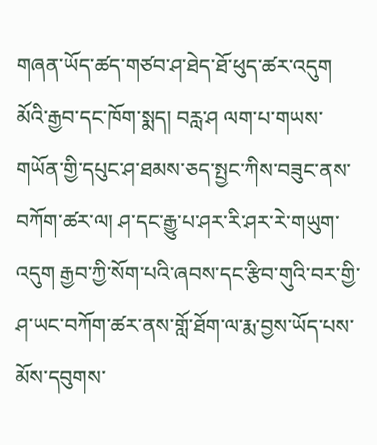གཞན་ཡོད་ཚད་གཙབ་ཤ་ཐེད་ཐོ་ཕུད་ཚར་འདུག མོའི་རྒྱབ་དང་ཁོག་སྨད། བརླ་ཤ ལག་པ་གཡས་གཡོན་གྱི་དཔུང་ཤ་ཐམས་ཅད་སྤྱང་ཀིས་བཟུང་ནས་བཀོག་ཚར་ལ། ཤ་དང་རྒྱུ་པ་ཤར་རི་ཤར་རེ་གཡུག་འདུག རྒྱབ་ཀྱི་སོག་པའི་ཞབས་དང་རྩིབ་གུའི་བར་གྱི་ཤ་ཡང་བཀོག་ཚར་ནས་གློ་ཐོག་ལ་རྨ་བྱས་ཡོད་པས་མོས་དབུགས་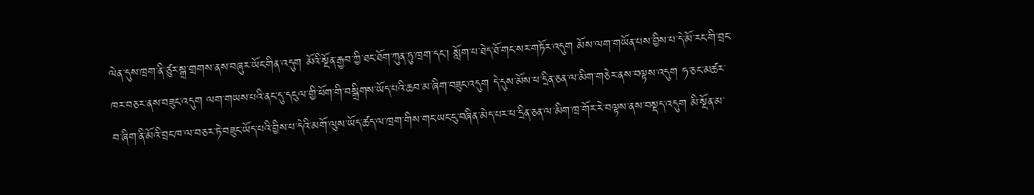ལེན་དུས་ཁྲག་ནི་ཙུར་སྒྲ་གྲགས་ནས་བཞུར་ཡོང་གིན་འདུག མོའི་སྔོན་རྒྱབ་ཀྱི་ཐང་ཐོག་ཀུན་ཏུ་ཁྲག་དང་། སློག་པ་ཐེད་ཐོ་གང་སར་གཏོར་འདུག མོས་ལག་གཡོན་པས་བྱིས་པ་དེ་མོ་རང་གི་བྲང་ཁར་བཅར་ནས་བཟུང་འདུག ལག་གཡས་པའི་ནང་དུ་དངུལ་གྱི་ཕོག་གི་བསྒྲིགས་ཡོད་པའི་ཆབ་མ་ཞིག་བཟུང་འདུག དེ་དུས་མོས་ཕ་དྲིན་ཅན་ལ་མིག་གཅེར་ནས་བལྟས་འདུག ཧ་ཅང་མཚར་བ་ཞིག་ནི་མོའི་བྲང་ཁ་ལ་བཅར་ཏེ་བཟུང་ཡོད་པའི་བྱིས་པ་དེའི་མགོ་ལུས་ཡོད་ཚད་ལ་ཁྲག་གིས་གང་ཡང་ངུ་བཞིན་མེད་པར་ཕ་དྲིན་ཅན་ལ་མིག་ཁྲ་གོར་རེ་བལྟས་ནས་བསྡད་འདུག མི་སྔོན་མ་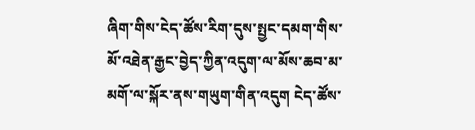ཞིག་གིས་ངེད་ཚོས་རིག་དུས་སྤྱང་དམག་གིས་མོ་འཐེན་རྒྱང་བྱེད་ཀྱིན་འདུག་ལ་མོས་ཆབ་མ་མགོ་ལ་སྐོར་ནས་གཡུག་གིན་འདུག ངེད་ཚོས་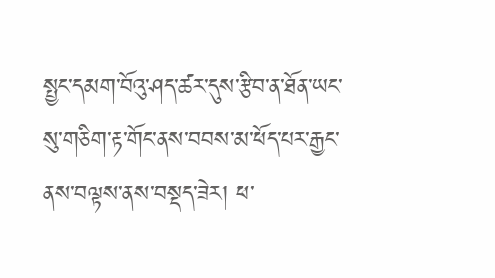སྤྱང་དམག་བོའུ་ཤད་ཚར་དུས་རྩིབ་ན་ཐོན་ཡང་སུ་གཅིག་རྟ་གོང་ནས་བབས་མ་ཕོད་པར་རྒྱང་ནས་བལྟས་ནས་བསྡད་ཟེར། ཕ་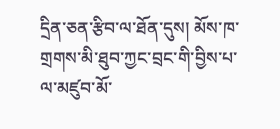དྲིན་ཅན་རྩིབ་ལ་ཐོན་དུས། མོས་ཁ་གྲགས་མི་ཐུབ་ཀྱང་བྲང་གི་བྱིས་པ་ལ་མཛུབ་མོ་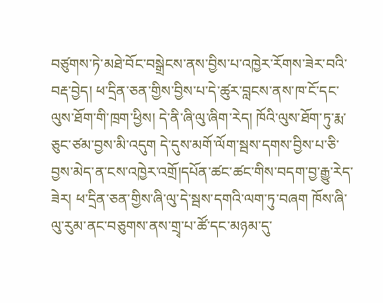བཙུགས་ཏེ་མཐེ་བོང་བསྒྲེངས་ནས་བྱིས་པ་འཁྱེར་རོགས་ཟེར་བའི་བརྡ་བྱེད། ཕ་དྲིན་ཅན་གྱིས་བྱིས་པ་དེ་ཚུར་བླངས་ནས་ཁ་ངོ་དང་ལུས་ཐོག་གི་ཁྲག་ཕྱིས། དེ་ནི་ཞི་ལུ་ཞིག་རེད། ཁོའི་ལུས་ཐོག་ཏུ་རྨ་ཅུང་ཙམ་བྱས་མི་འདུག དེ་དུས་མགོ་ལོག་སྦས་དགས་བྱིས་པ་ཅི་བྱས་མེད་ན་ངས་འཁྱེར་འགྲོ།དཔོན་ཚང་ཚང་གིས་བདག་བྱ་རྒྱུ་རེད་ཟེར། ཕ་དྲིན་ཅན་གྱིས་ཞི་ལུ་དེ་སྦས་དགའི་ལག་ཏུ་བཞག ཁོས་ཞི་ལུ་རུམ་ནང་བཅུགས་ནས་གྲྭ་པ་ཚོ་དང་མཉམ་དུ་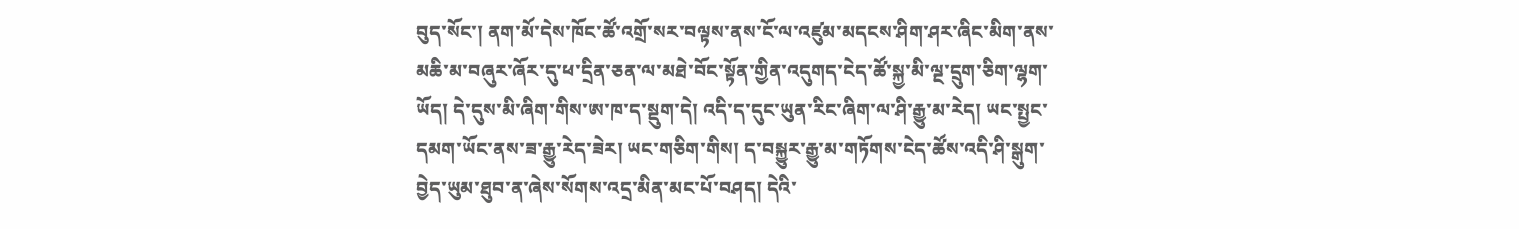བུད་སོང་། ནག་མོ་དེས་ཁོང་ཚོ་འགྲོ་སར་བལྟས་ནས་ངོ་ལ་འཛུམ་མདངས་ཤིག་ཤར་ཞིང་མིག་ནས་མཆི་མ་བཞུར་ཞོར་དུ་ཕ་དྲིན་ཅན་ལ་མཐེ་བོང་སྟོན་གྱིན་འདུགད་ངེད་ཚོ་སྐྱ་མི་ལྔ་དྲུག་ཅིག་ལྷག་ཡོད། དེ་དུས་མི་ཞིག་གིས་ཨ་ཁ་ད་སྡུག་དེ། འདི་ད་དུང་ཡུན་རིང་ཞིག་ལ་ཤི་རྒྱུ་མ་རེད། ཡང་སྤྱང་དམག་ཡོང་ནས་ཟ་རྒྱུ་རེད་ཟེར། ཡང་གཅིག་གིས། ད་བསྐྱུར་རྒྱུ་མ་གཏོགས་ངེད་ཚོས་འདི་ཤི་སྒུག་བྱེད་ཡུམ་ཐུབ་ན་ཞེས་སོགས་འདྲ་མིན་མང་པོ་བཤད། དེའི་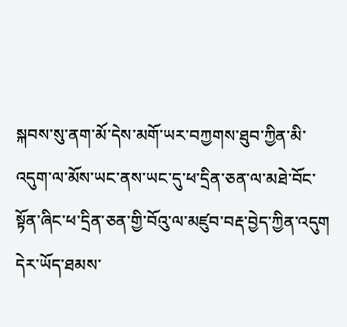སྐབས་སུ་ནག་མོ་དེས་མགོ་ཡར་བཀྱགས་ཐུབ་ཀྱིན་མི་འདུག་ལ་མོས་ཡང་ནས་ཡང་དུ་ཕ་དྲིན་ཅན་ལ་མཐེ་བོང་སྟོན་ཞིང་ཕ་དྲིན་ཅན་གྱི་བོའུ་ལ་མཛུབ་བརྡ་བྱེད་ཀྱིན་འདུག དེར་ཡོད་ཐམས་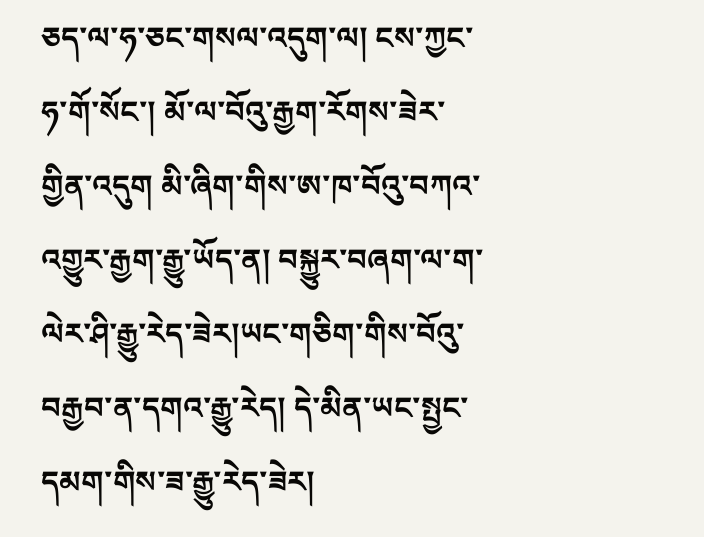ཅད་ལ་ཧ་ཅང་གསལ་འདུག་ལ། ངས་ཀྱང་ཧ་གོ་སོང་། མོ་ལ་བོའུ་རྒྱག་རོགས་ཟེར་གྱིན་འདུག མི་ཞིག་གིས་ཨ་ཁ་བོའུ་བཀའ་འགྱུར་རྒྱག་རྒྱུ་ཡོད་ན། བསྐྱུར་བཞག་ལ་ག་ལེར་ཤི་རྒྱུ་རེད་ཟེར།ཡང་གཅིག་གིས་བོའུ་བརྒྱབ་ན་དགའ་རྒྱུ་རེད། དེ་མིན་ཡང་སྤྱང་དམག་གིས་ཟ་རྒྱུ་རེད་ཟེར།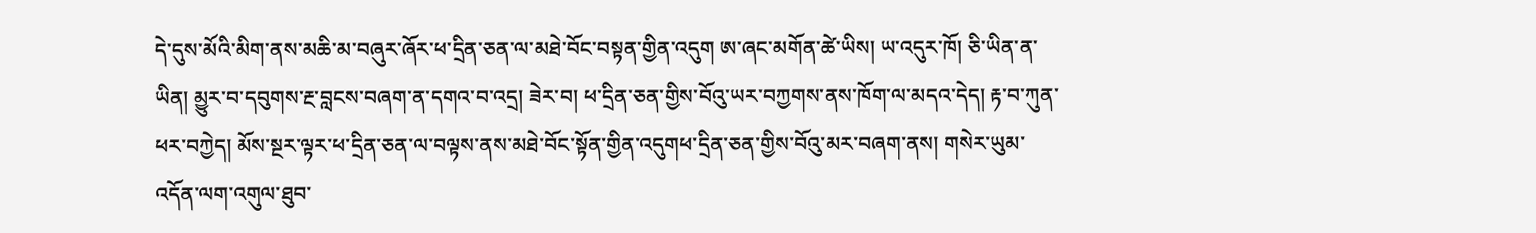དེ་དུས་མོའི་མིག་ནས་མཆི་མ་བཞུར་ཞོར་ཕ་དྲིན་ཅན་ལ་མཐེ་བོང་བསྟན་གྱིན་འདུག ཨ་ཞང་མགོན་ཚེ་ཡིས། ཡ་འདུར་ཁོ། ཅི་ཡིན་ན་ཡིན། མྱུར་བ་དབུགས་རྔ་བླངས་བཞག་ན་དགའ་བ་འདྲ། ཟེར་བ། ཕ་དྲིན་ཅན་གྱིས་བོའུ་ཡར་བཀྱགས་ནས་ཁོག་ལ་མདའ་དེད། རྟ་བ་ཀུན་ཕར་བཀྱེད། མོས་སྔར་ལྟར་ཕ་དྲིན་ཅན་ལ་བལྟས་ནས་མཐེ་བོང་སྟོན་གྱིན་འདུགཕ་དྲིན་ཅན་གྱིས་བོའུ་མར་བཞག་ནས། གསེར་ཡུམ་འདོན་ལག་འགུལ་ཐུབ་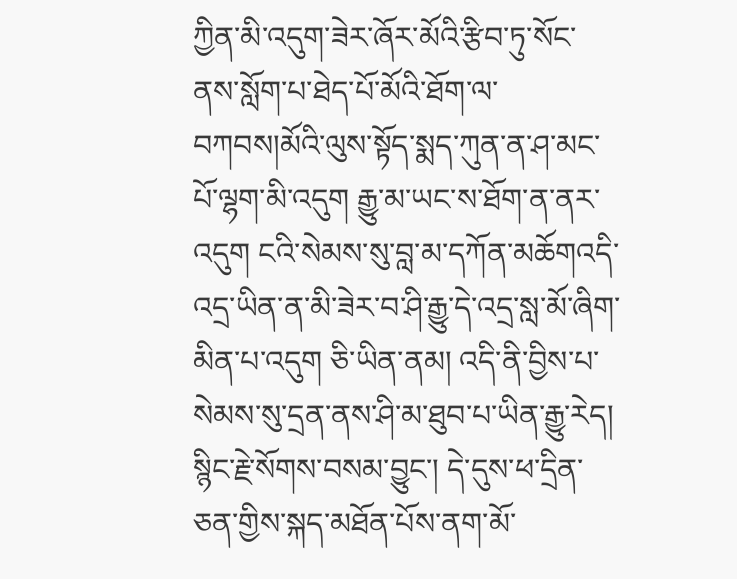ཀྱིན་མི་འདུག་ཟེར་ཞོར་མོའི་རྩིབ་ཏུ་སོང་ནས་སློག་པ་ཐེད་པོ་མོའི་ཐོག་ལ་བཀབས།མོའི་ལུས་སྟོད་སྨད་ཀུན་ན་ཤ་མང་པོ་ལྷག་མི་འདུག རྒྱུ་མ་ཡང་ས་ཐོག་ན་ནར་འདུག ངའི་སེམས་སུ་བླ་མ་དཀོན་མཆོགའདི་འདྲ་ཡིན་ན་མི་ཟེར་བ་ཤི་རྒྱུ་དེ་འདྲ་སླ་མོ་ཞིག་མིན་པ་འདུག ཅི་ཡིན་ནམ། འདི་ནི་བྱིས་པ་སེམས་སུ་དྲན་ནས་ཤི་མ་ཐུབ་པ་ཡིན་རྒྱུ་རེད། སྙིང་རྗེ་སོགས་བསམ་བྱུང་། དེ་དུས་ཕ་དྲིན་ཅན་གྱིས་སྐད་མཐོན་པོས་ནག་མོ་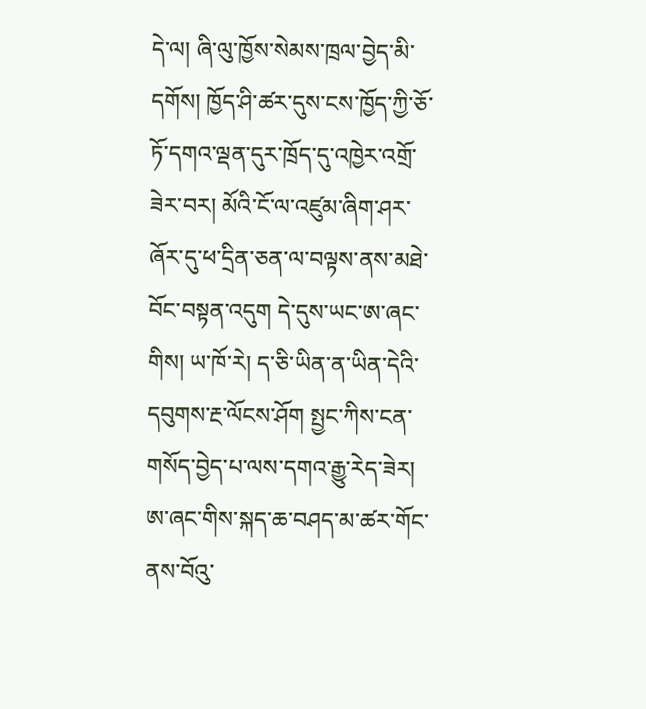དེ་ལ། ཞི་ལུ་ཁྱོས་སེམས་ཁྲལ་བྱེད་མི་དགོས། ཁྱོད་ཤི་ཚར་དུས་ངས་ཁྱོད་ཀྱི་ཅོ་ཏོ་དགའ་ལྡན་དུར་ཁྲོད་དུ་འཁྱེར་འགྲོ་ཟེར་བར། མོའི་ངོ་ལ་འཛུམ་ཞིག་ཤར་ཞོར་དུ་ཕ་དྲིན་ཅན་ལ་བལྟས་ནས་མཐེ་བོང་བསྟན་འདུག དེ་དུས་ཡང་ཨ་ཞང་གིས། ཡ་ཁོ་རེ། ད་ཅི་ཡིན་ན་ཡིན་དེའི་དབུགས་རྔ་ལོངས་ཤོག སྤྱང་ཀིས་ངན་གསོད་བྱེད་པ་ལས་དགའ་རྒྱུ་རེད་ཟེར། ཨ་ཞང་གིས་སྐད་ཆ་བཤད་མ་ཚར་གོང་ནས་བོའུ་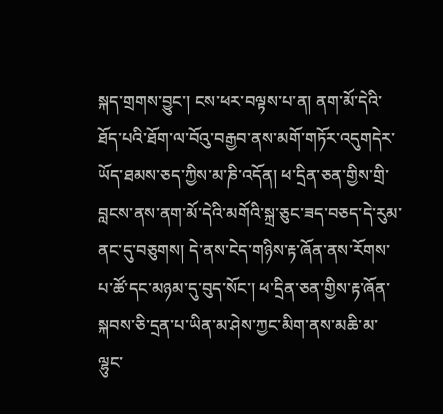སྐད་གྲགས་བྱུང་། ངས་ཕར་བལྟས་པ་ན། ནག་མོ་དེའི་ཐོད་པའི་ཐོག་ལ་བོའུ་བརྒྱབ་ནས་མགོ་གཏོར་འདུགདེར་ཡོད་ཐམས་ཅད་ཀྱིས་མ་ཎི་འདོན། ཕ་དྲིན་ཅན་གྱིས་གྲི་བླངས་ནས་ནག་མོ་དེའི་མགོའི་སྐྲ་ཅུང་ཟད་བཅད་དེ་རུམ་ནང་དུ་བཅུགས། དེ་ནས་ངེད་གཉིས་རྟ་ཞོན་ནས་རོགས་པ་ཚོ་དང་མཉམ་དུ་བུད་སོང་། ཕ་དྲིན་ཅན་གྱིས་རྟ་ཞོན་སྐབས་ཅི་དྲན་པ་ཡིན་མ་ཤེས་ཀྱང་མིག་ནས་མཆི་མ་ལྷུང་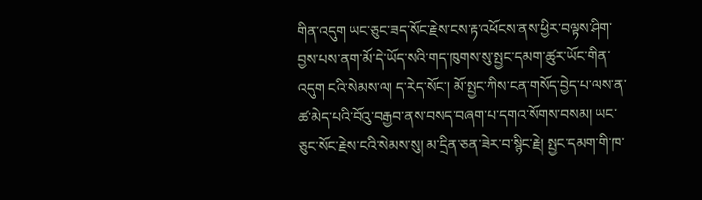གིན་འདུག ཡང་ཅུང་ཟད་སོང་རྗེས་ངས་རྟ་འཕོངས་ནས་ཕྱིར་བལྟས་ཤིག་བྱས་པས་ནག་མོ་དེ་ཡོད་སའི་གད་ཁུགས་སུ་སྤྱང་དམག་ཚུར་ཡོང་གིན་འདུག ངའི་སེམས་ལ། ད་རེད་སོང་། མོ་སྤྱང་ཀིས་ངན་གསོད་བྱེད་པ་ལས་ན་ཚ་མེད་པའི་བོའུ་བརྒྱབ་ནས་བསད་བཞག་པ་དགའ་སོགས་བསམ། ཡང་ཅུང་སོང་རྗེས་ངའི་སེམས་སུ། མ་དྲིན་ཅན་ཟེར་བ་སྙིང་རྗེ། སྤྱང་དམག་གི་ཁ་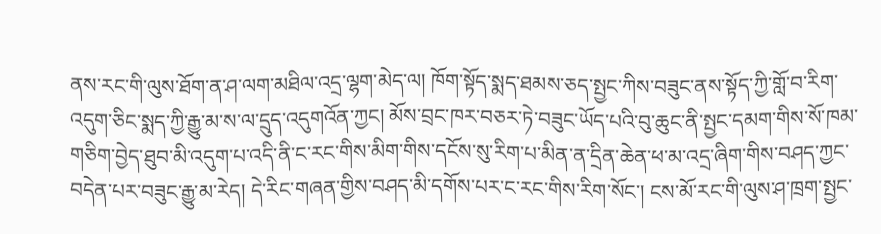ནས་རང་གི་ལུས་ཐོག་ན་ཤ་ལག་མཐིལ་འདྲ་ལྷག་མེད་ལ། ཁོག་སྟོད་སྨད་ཐམས་ཅད་སྤྱང་ཀིས་བཟུང་ནས་སྟོད་ཀྱི་གློ་བ་རིག་འདུག་ཅིང་སྨད་ཀྱི་རྒྱུ་མ་ས་ལ་དྲུད་འདུགའོན་ཀྱང། མོས་བྲང་ཁར་བཅར་ཏེ་བཟུང་ཡོད་པའི་བུ་ཆུང་ནི་སྤྱང་དམག་གིས་སོ་ཁམ་གཅིག་བྱེད་ཐུབ་མི་འདུག་པ་འདི་ནི་ང་རང་གིས་མིག་གིས་དངོས་སུ་རིག་པ་མིན་ན་དྲིན་ཆེན་ཕ་མ་འདྲ་ཞིག་གིས་བཤད་ཀྱང་བདེན་པར་བཟུང་རྒྱུ་མ་རེད། དེ་རིང་གཞན་གྱིས་བཤད་མི་དགོས་པར་ང་རང་གིས་རིག་སོང་། ངས་མོ་རང་གི་ལུས་ཤ་ཁྲག་སྤྱང་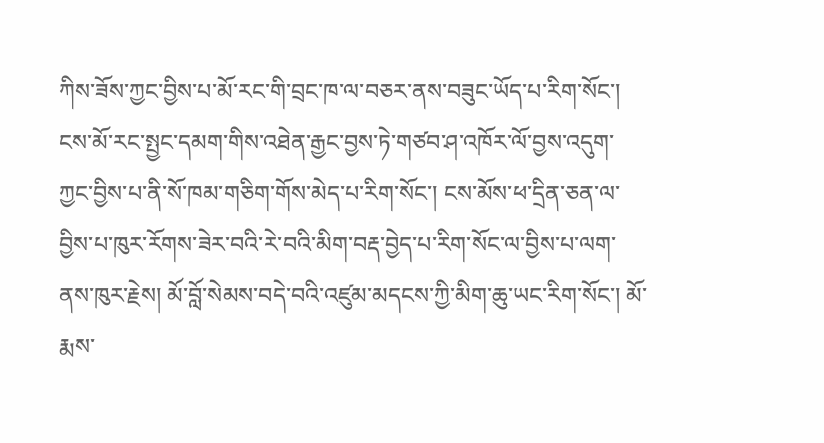ཀིས་ཟོས་ཀྱང་བྱིས་པ་མོ་རང་གི་བྲང་ཁ་ལ་བཅར་ནས་བཟུང་ཡོད་པ་རིག་སོང་། ངས་མོ་རང་སྤྱང་དམག་གིས་འཐེན་རྒྱང་བྱས་ཏེ་གཙབ་ཤ་འཁོར་ལོ་བྱས་འདུག་ཀྱང་བྱིས་པ་ནི་སོ་ཁམ་གཅིག་གོས་མེད་པ་རིག་སོང་། ངས་མོས་ཕ་དྲིན་ཅན་ལ་བྱིས་པ་ཁུར་རོགས་ཟེར་བའི་རེ་བའི་མིག་བརྡ་བྱེད་པ་རིག་སོང་ལ་བྱིས་པ་ལག་ནས་ཁུར་རྗེས། མོ་བློ་སེམས་བདེ་བའི་འཛུམ་མདངས་ཀྱི་མིག་ཆུ་ཡང་རིག་སོང་། མོ་རྨས་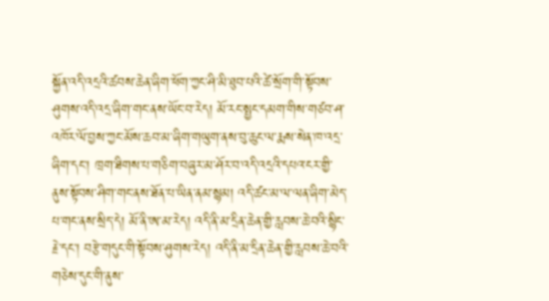སྐྱོན་འདི་འདྲའི་ཚབས་ཆེན་ཞིག་ཕོག་ཀྱང་ཤི་མི་ཐུབ་པའི་ཚེ་སྲོག་གི་སྟོབས་ཤུགས་འདི་འདྲ་ཞིག་གང་ནས་ཡོང་བ་རེད། མོ་རང་སྤྱང་དམག་གིས་གཙབ་ཤ་འཁོར་ལོ་བྱས་ཀྱང་མོས་ཆབ་མ་ཞིག་གཡུག་ནས་བུ་ཆུང་ལ་རྨས་སེན་ཁ་འདྲ་ཞིག་དང་། ཁྲག་ཐིགས་པ་གཅིག་བཞུར་མ་ཤོར་བ་འདི་འདྲའི་དཔའ་ངར་གྱི་ནུས་སྟོབས་ཤིག་གང་ནས་ཐོན་པ་ཡིན་ནམ་སྙམ། འདི་ཚང་མ་ལ་ལན་ཞིག་མེད་པ་གང་ནས་སྲིད་དེ། མོ་ནི་ཨ་མ་རེད། འདི་ནི་མ་དྲིན་ཆེན་གྱི་རླབས་ཆེ་བའི་སྙིང་རྗེ་དང་། བརྩེ་གདུང་གི་སྟོབས་ཤུགས་རེད། འདི་ནི་མ་དྲིན་ཆེན་གྱི་རླབས་ཆེ་བའི་གཅེས་དུང་གི་ནུས་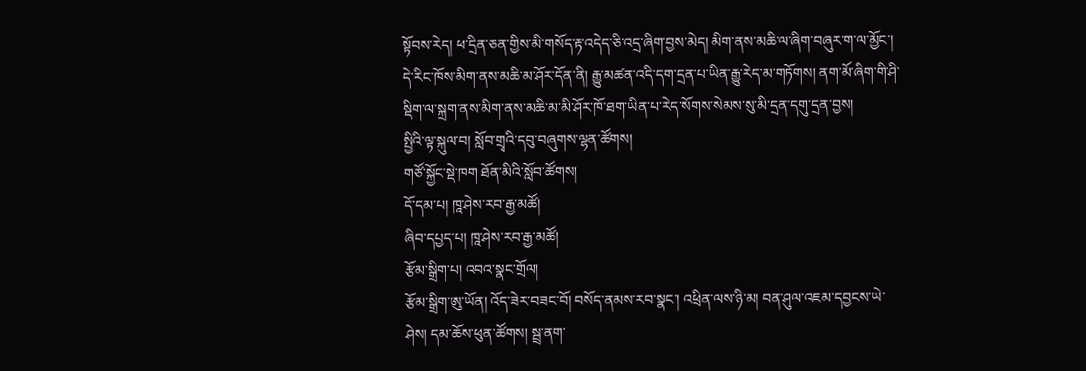སྟོབས་རེད། ཕ་དྲིན་ཅན་གྱིས་མི་གསོད་རྟ་འདེད་ཅི་འདྲ་ཞིག་བྱས་མེད། མིག་ནས་མཆི་ལ་ཞིག་བཞུར་ག་ལ་མྱོང་། དེ་རིང་ཁོས་མིག་ནས་མཆི་མ་ཤོར་དོན་ནི། རྒྱུ་མཚན་འདི་དག་དྲན་པ་ཡིན་རྒྱུ་རེད་མ་གཏོགས། ནག་མོ་ཞིག་གི་ཤི་སྡིག་ལ་སྐྲག་ནས་མིག་ནས་མཆི་མ་མི་ཤོར་ཁོ་ཐག་ཡིན་པ་རེད་སོགས་སེམས་སུ་མི་དྲན་དགུ་དྲན་བྱས།
སྤྱིའི་ལྟ་སྐུལ་བ། སློབ་གྲྭའི་དབུ་བཞུགས་ལྷན་ཚོགས།
གཙོ་སྐྱོང་སྡེ་ཁག ཐོན་མིའི་སློབ་ཚོགས།
དོ་དམ་པ། ཁཱ་ཤེས་རབ་རྒྱ་མཚོ།
ཞིབ་དཔྱད་པ། ཁཱ་ཤེས་རབ་རྒྱ་མཚོ།
རྩོམ་སྒྲིག་པ། འབའ་སྣང་གྲོལ།
རྩོམ་སྒྲིག་ཨུ་ཡོན། འོད་ཟེར་བཟང་བོ། བསོད་ནམས་རབ་སྣང་། འཕྲིན་ལས་ཉི་མ། བན་ཤུལ་འཇམ་དབྱངས་ཡེ་ཤེས། དམ་ཆོས་ཕུན་ཚོགས། སྦྲ་ནག་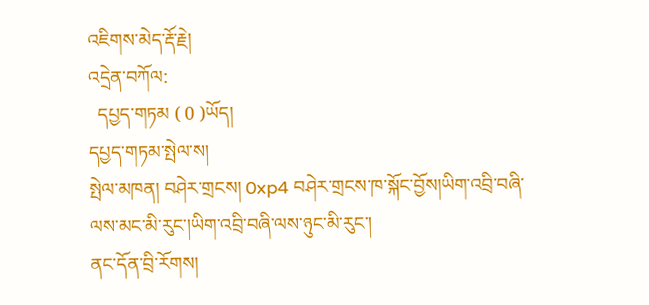འཇིགས་མེད་རྡོ་རྗེ།
འདྲེན་བཀོལ:
  དཔྱད་གཏམ ( 0 )ཡོད།
དཔྱད་གཏམ་སྤེལ་ས།
སྤེལ་མཁན། བཤེར་གྲངས། 0xp4 བཤེར་གྲངས་ཁ་སྐོང་བྱོས།ཡིག་འབྲི་བཞི་ལས་མང་མི་རུང་།ཡིག་འབྲི་བཞི་ལས་ཉུང་མི་རུང་།
ནང་དོན་བྲི་རོགས།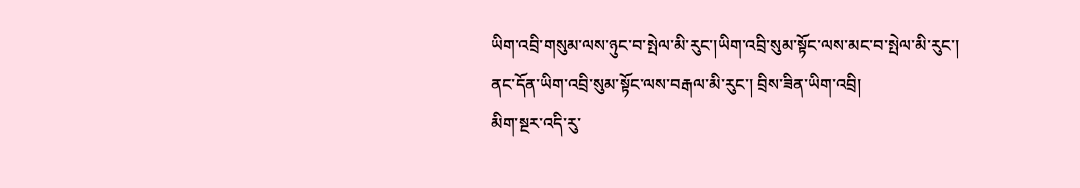ཡིག་འབྲི་གསུམ་ལས་ཉུང་བ་སྤེལ་མི་རུང་།ཡིག་འབྲི་སུམ་སྟོང་ལས་མང་བ་སྤེལ་མི་རུང་།
ནང་དོན་ཡིག་འབྲི་སུམ་སྟོང་ལས་བརྒལ་མི་རུང་། བྲིས་ཟིན་ཡིག་འབྲི།
མིག་སྔར་འདི་རུ་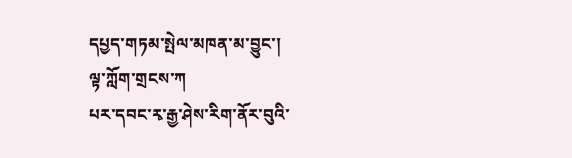དཔྱད་གཏམ་སྤེལ་མཁན་མ་བྱུང་།
ལྟ་ཀློག་གྲངས་ཀ
པར་དབང་རྭ་རྒྱ་ཤེས་རིག་ནོར་བུའི་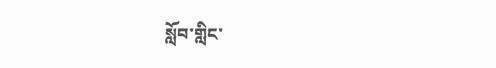སློབ་གླིང་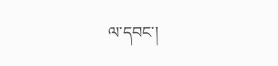ལ་དབང་།